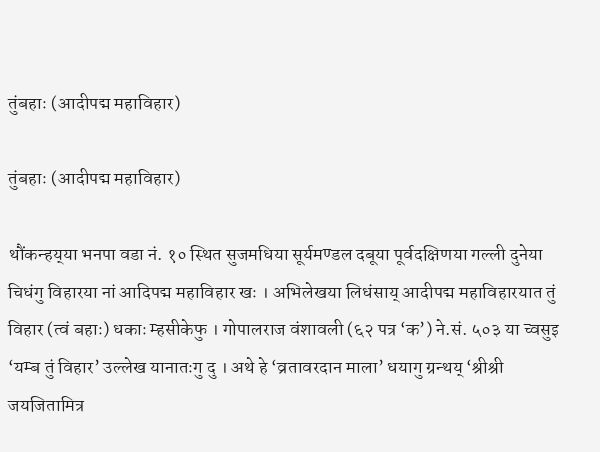तुंबहाः (आदीपद्म महाविहार)

तुंबहाः (आदीपद्म महाविहार)

थौंकन्हय्‌या भनपा वडा नं. १० स्थित सुजमधिया सूर्यमण्डल दबूया पूर्वदक्षिणया गल्ली दुनेया चिधंगु विहारया नां आदिपद्म महाविहार खः । अभिलेखया लिधंसाय्‌ आदीपद्म महाविहारयात तुं विहार (त्वं बहाः) धकाः म्हसीकेफु । गोपालराज वंशावली (६२ पत्र ‘क’) ने.सं. ५०३ या च्वसुइ ‘यम्ब तुं विहार’ उल्लेख यानातःगु दु । अथे हे ‘व्रतावरदान माला’ धयागु ग्रन्थय्‌ ‘श्रीश्री जयजितामित्र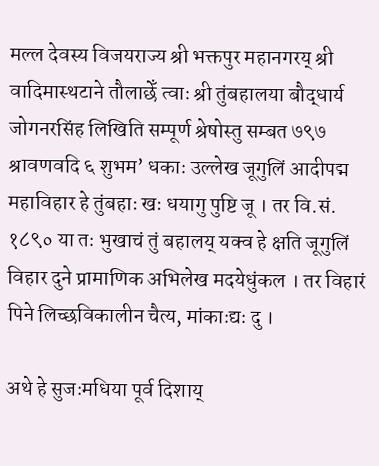मल्ल देवस्य विजयराज्य श्री भक्तपुर महानगरय्‌ श्री वादिमास्थटाने तौलाछेँ त्वाः श्री तुंबहालया बौद्धार्य जोगनरसिंह लिखिति सम्पूर्ण श्रेषोस्तु सम्बत ७९७ श्रावणवदि ६ शुभम’ धकाः उल्लेख जूगुलिं आदीपद्म महाविहार हे तुंबहाः खः धयागु पुष्टि जू । तर वि.सं. १८९० या तः भुखाचं तुं बहालय्‌ यक्व हे क्षति जूगुलिं विहार दुने प्रामाणिक अभिलेख मदयेधुंकल । तर विहारं पिने लिच्छविकालीन चैत्य, मांकाःद्यः दु ।

अथे हे सुजःमधिया पूर्व दिशाय्‌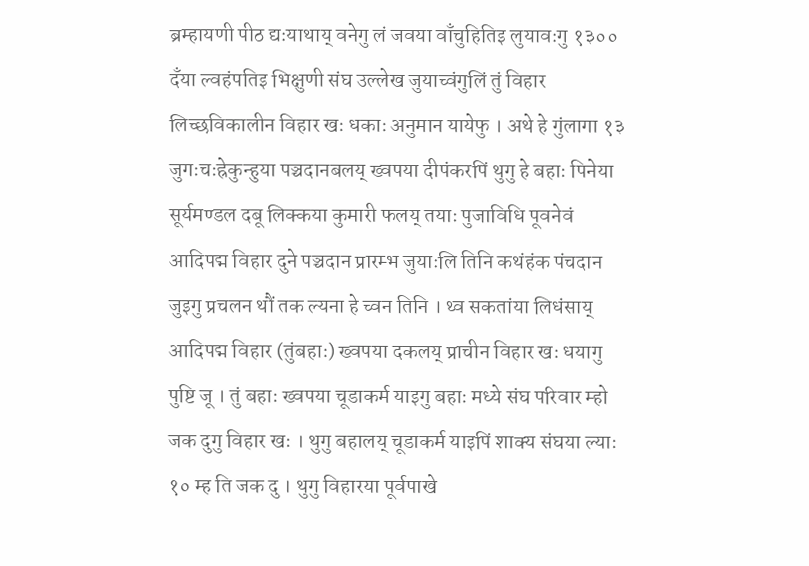ब्रम्हायणी पीठ द्यःयाथाय्‌ वनेगु लं जवया वाँचुहितिइ लुयावःगु १३०० दँया ल्वहंपतिइ भिक्षुणी संघ उल्लेख जुयाच्वंगुलिं तुं विहार लिच्छविकालीन विहार खः धकाः अनुमान यायेफु । अथे हे गुंलागा १३ जुगःचःह्रेकुन्हुया पञ्चदानबलय्‌ ख्वपया दीपंकरपिं थुगु हे बहाः पिनेया सूर्यमण्डल दबू लिक्कया कुमारी फलय्‌ तयाः पुजाविधि पूवनेवं आदिपद्म विहार दुने पञ्चदान प्रारम्भ जुयाःलि तिनि कथंहंक पंचदान जुइगु प्रचलन थौं तक ल्यना हे च्वन तिनि । थ्व सकतांया लिधंसाय्‌ आदिपद्म विहार (तुंबहाः) ख्वपया दकलय्‌ प्राचीन विहार खः धयागु पुष्टि जू । तुं बहाः ख्वपया चूडाकर्म याइगु बहाः मध्ये संघ परिवार म्हो जक दुगु विहार खः । थुगु बहालय्‌ चूडाकर्म याइपिं शाक्य संघया ल्याः १० म्ह ति जक दु । थुगु विहारया पूर्वपाखे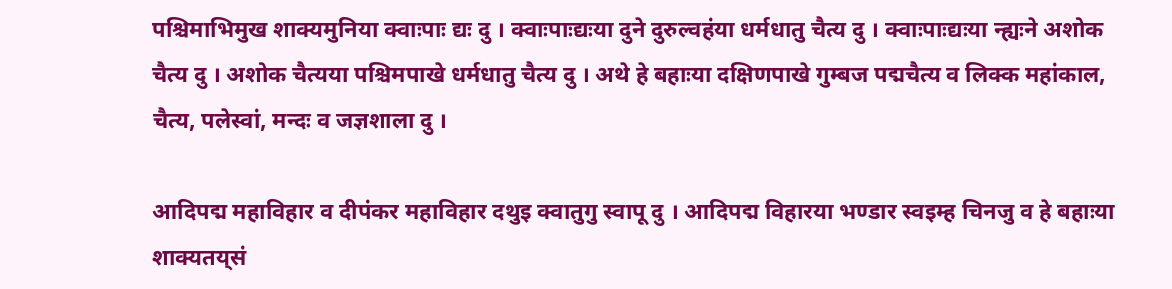पश्चिमाभिमुख शाक्यमुनिया क्वाःपाः द्यः दु । क्वाःपाःद्यःया दुने दुरुल्वहंया धर्मधातु चैत्य दु । क्वाःपाःद्यःया न्ह्यःने अशोक चैत्य दु । अशोक चैत्यया पश्चिमपाखे धर्मधातु चैत्य दु । अथे हे बहाःया दक्षिणपाखे गुम्बज पद्मचैत्य व लिक्क महांकाल, चैत्य, पलेस्वां, मन्दः व जज्ञशाला दु ।

आदिपद्म महाविहार व दीपंकर महाविहार दथुइ क्वातुगु स्वापू दु । आदिपद्म विहारया भण्डार स्वइम्ह चिनजु व हे बहाःया शाक्यतय्‌सं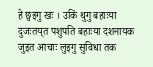हे छ्वइगु खः । उकिं थुगु बहाःया दुजःतय्‌त पशुपति बहाःया दशनायक जुइत आचाः लुइगु सुविधा तक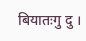बियातःगु दु ।